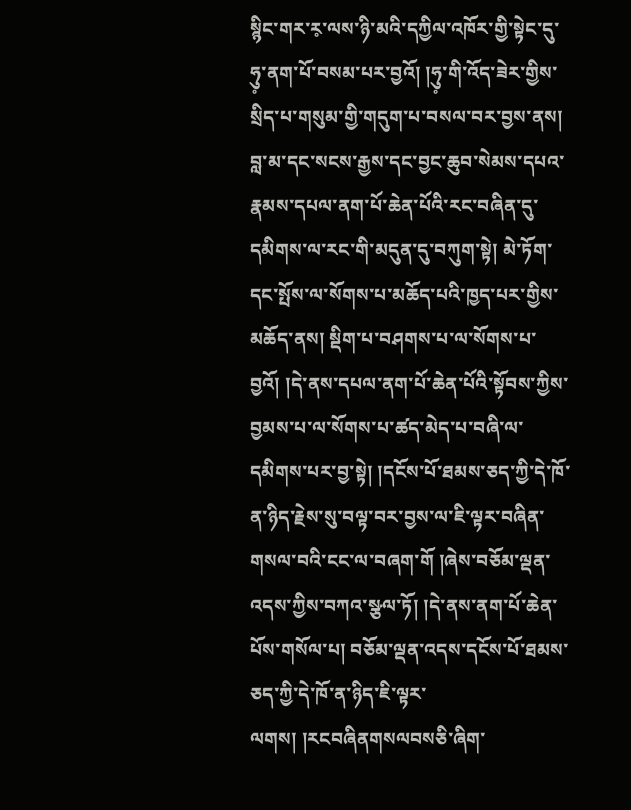སྙིང་གར་ར༷་ལས་ཉི་མའི་དཀྱིལ་འཁོར་གྱི་སྟེང་དུ་ཧུ༷་ནག་པོ་བསམ་པར་བྱའོ། །ཧུ༷་གི་འོད་ཟེར་གྱིས་སྲིད་པ་གསུམ་གྱི་གདུག་པ་བསལ་བར་བྱས་ནས། བླ་མ་དང་སངས་རྒྱས་དང་བྱང་ཆུབ་སེམས་དཔའ་རྣམས་དཔལ་ནག་པོ་ཆེན་པོའི་རང་བཞིན་དུ་དམིགས་ལ་རང་གི་མདུན་དུ་བཀུག་སྟེ། མེ་ཏོག་དང་སྤོས་ལ་སོགས་པ་མཆོད་པའི་ཁྱད་པར་གྱིས་མཆོད་ནས། སྡིག་པ་བཤགས་པ་ལ་སོགས་པ་བྱའོ། །དེ་ནས་དཔལ་ནག་པོ་ཆེན་པོའི་སྟོབས་ཀྱིས་བྱམས་པ་ལ་སོགས་པ་ཚད་མེད་པ་བཞི་ལ་དམིགས་པར་བྱ་སྟེ། །དངོས་པོ་ཐམས་ཅད་ཀྱི་དེ་ཁོ་ན་ཉིད་རྗེས་སུ་བལྟ་བར་བྱས་ལ་ཇི་ལྟར་བཞིན་གསལ་བའི་ངང་ལ་བཞག་གོ །ཞེས་བཅོམ་ལྡན་འདས་ཀྱིས་བཀའ་སྩལ་ཏོ། །དེ་ནས་ནག་པོ་ཆེན་པོས་གསོལ་པ། བཅོམ་ལྡན་འདས་དངོས་པོ་ཐམས་ཅད་ཀྱི་དེ་ཁོ་ན་ཉིད་ཇི་ལྟར་ལགས། །རངབཞིནགསལབསཅི་ཞིག་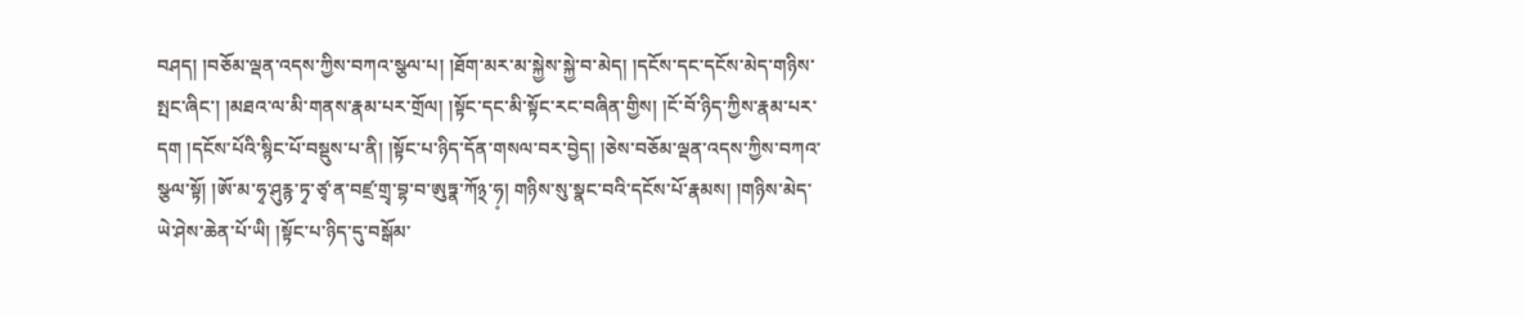བཤད། །བཅོམ་ལྡན་འདས་ཀྱིས་བཀའ་སྩལ་པ། །ཐོག་མར་མ་སྐྱེས་སྐྱེ་བ་མེད། །དངོས་དང་དངོས་མེད་གཉིས་སྤང་ཞིང་། །མཐའ་ལ་མི་གནས་རྣམ་པར་གྲོལ། །སྟོང་དང་མི་སྟོང་རང་བཞིན་གྱིས། །ངོ་བོ་ཉིད་ཀྱིས་རྣམ་པར་དག །དངོས་པོའི་སྙིང་པོ་བསྡུས་པ་ནི། །སྟོང་པ་ཉིད་དོན་གསལ་བར་བྱེད། །ཅེས་བཅོམ་ལྡན་འདས་ཀྱིས་བཀའ་སྩལ་སྟོ། །ཨོ་མ་ཧྭ་ཤུརྙ་ཏྭ་ཙྭ་ན་བཛྲ་གྲྭ་བྷ་བ་ཨུཏྣ་ཀོ྅་ཧ༷། གཉིས་སུ་སྣང་བའི་དངོས་པོ་རྣམས། །གཉིས་མེད་ཡེ་ཤེས་ཆེན་པོ་ཡི། །སྟོང་པ་ཉིད་དུ་བསྒོམ་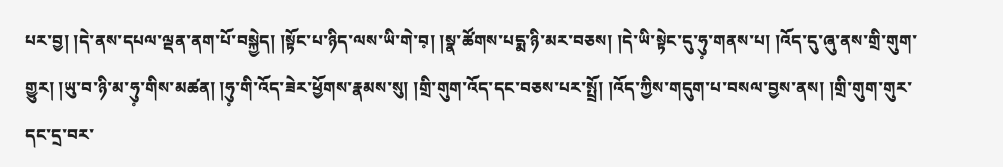པར་བྱ། །དེ་ནས་དཔལ་ལྡན་ནག་པོ་བསྐྱེད། །སྟོང་པ་ཉིད་ལས་ཡི་གེ་བ༷། །སྣ་ཚོགས་པདྨ་ཉི་མར་བཅས། །དེ་ཡི་སྟེང་དུ་ཧུ༷་གནས་པ། །འོད་དུ་ཞུ་ནས་གྲི་གུག་གྱུར། །ཡུ་བ་ཉི་མ་ཧུ༷་གིས་མཚན། །ཧུ༷་གི་འོད་ཟེར་ཕྱོགས་རྣམས་སུ། །གྲི་གུག་འོད་དང་བཅས་པར་སྤྲོ། །འོད་ཀྱིས་གདུག་པ་བསལ་བྱས་ནས། །གྲི་གུག་གུར་དང་དྲ་བར་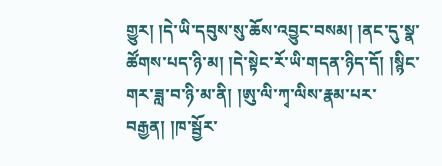གྱུར། །དེ་ཡི་དབུས་སུ་ཆོས་འབྱུང་བསམ། །ནང་དུ་སྣ་ཚོགས་པད་ཉི་མ། །དེ་སྟེང་རོ་ཡི་གདན་ཉིད་དོ། །སྙིང་གར་ཟླ་བ་ཉི་མ་ནི། །ཨུ་ལི་ཀྭ་ལིས་རྣམ་པར་བརྒྱན། །ཁ་སྦྱོར་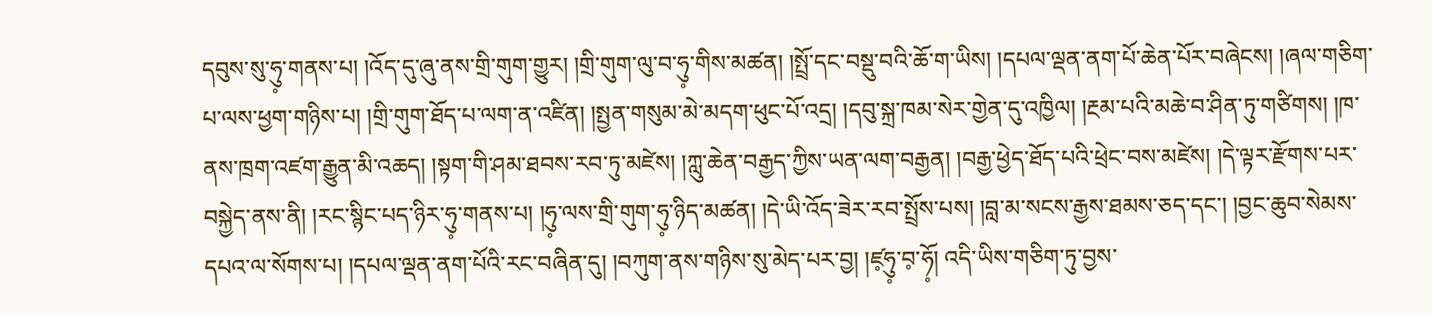དབུས་སུ་ཧུ༷་གནས་པ། །འོད་དུ་ཞུ་ནས་གྲི་གུག་གྱུར། །གྲི་གུག་ལུ་བ་ཧུ༷་གིས་མཚན། །སྤྲོ་དང་བསྡུ་བའི་ཆོ་ག་ཡིས། །དཔལ་ལྡན་ནག་པོ་ཆེན་པོར་བཞེངས། །ཞལ་གཅིག་པ་ལས་ཕྱག་གཉིས་པ། །གྲི་གུག་ཐོད་པ་ལག་ན་འཛིན། །སྤྱན་གསུམ་མེ་མདག་ཕུང་པོ་འདྲ། །དབུ་སྐྲ་ཁམ་སེར་གྱེན་དུ་འཁྱིལ། །རྔམ་པའི་མཆེ་བ་ཤིན་ཏུ་གཙིགས། །ཁ་ནས་ཁྲག་འཛག་རྒྱུན་མི་འཆད། །སྟག་གི་ཤམ་ཐབས་རབ་ཏུ་མཛེས། །ཀླུ་ཆེན་བརྒྱད་ཀྱིས་ཡན་ལག་བརྒྱན། །བརྒྱ་ཕྱེད་ཐོད་པའི་ཕྲེང་བས་མཛེས། །དེ་ལྟར་རྫོགས་པར་བསྐྱེད་ནས་ནི། །རང་སྙིང་པད་ཉིར་ཧུ༷་གནས་པ། །ཧུ༷་ལས་གྲི་གུག་ཧུ༷་ཉིད་མཚན། །དེ་ཡི་འོད་ཟེར་རབ་སྤྲོས་པས། །བླ་མ་སངས་རྒྱས་ཐམས་ཅད་དང་། །བྱང་ཆུབ་སེམས་དཔའ་ལ་སོགས་པ། །དཔལ་ལྡན་ནག་པོའི་རང་བཞིན་དུ། །བཀུག་ནས་གཉིས་སུ་མེད་པར་བྱ། །ཛ༷ཧུ༷་བ༷་ཧོ༷། འདི་ཡིས་གཅིག་ཏུ་བྱས་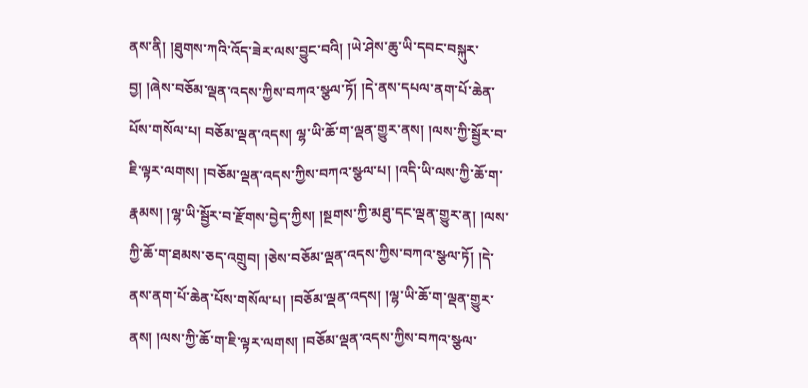ནས་ནི། །ཐུགས་ཀའི་འོད་ཟེར་ལས་བྱུང་བའི། །ཡེ་ཤེས་ཆུ་ཡི་དབང་བསྐུར་བྱ། །ཞེས་བཅོམ་ལྡན་འདས་ཀྱིས་བཀའ་སྩལ་ཏོ། །དེ་ནས་དཔལ་ནག་པོ་ཆེན་པོས་གསོལ་པ། བཅོམ་ལྡན་འདས། ལྷ་ཡི་ཆོ་ག་ལྡན་གྱུར་ནས། །ལས་ཀྱི་སྦྱོར་བ་ཇི་ལྟར་ལགས། །བཅོམ་ལྡན་འདས་ཀྱིས་བཀའ་སྩལ་པ། །འདི་ཡི་ལས་ཀྱི་ཆོ་ག་རྣམས། །ལྷ་ཡི་སྦྱོར་བ་རྫོགས་བྱེད་ཀྱིས། །སྔགས་ཀྱི་མཐུ་དང་ལྡན་གྱུར་ན། །ལས་ཀྱི་ཆོ་ག་ཐམས་ཅད་འགྲུབ། །ཅེས་བཅོམ་ལྡན་འདས་ཀྱིས་བཀའ་སྩལ་ཏོ། །དེ་ནས་ནག་པོ་ཆེན་པོས་གསོལ་པ། །བཅོམ་ལྡན་འདས། །ལྷ་ཡི་ཆོ་ག་ལྡན་གྱུར་ནས། །ལས་ཀྱི་ཆོ་ག་ཇི་ལྟར་ལགས། །བཅོམ་ལྡན་འདས་ཀྱིས་བཀའ་སྩལ་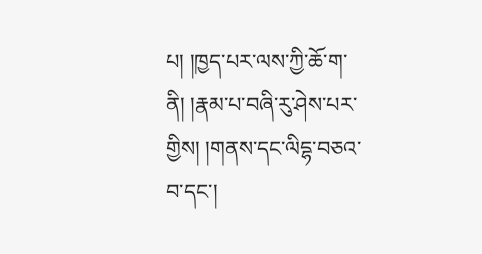པ། །ཁྱད་པར་ལས་ཀྱི་ཆོ་ག་ནི། །རྣམ་པ་བཞི་རུ་ཤེས་པར་གྱིས། །གནས་དང་ལིདྷ་བཅའ་བ་དང་།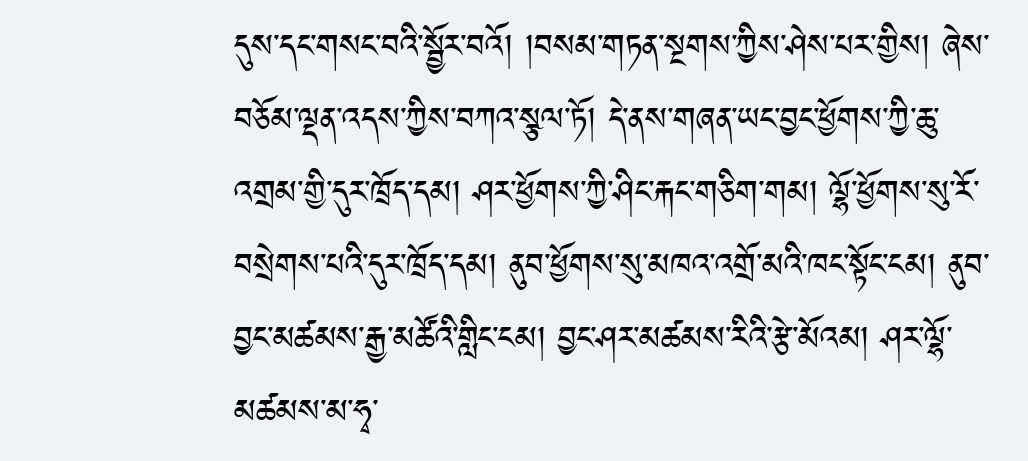དུས་དང་གསང་བའི་སྦྱོར་བའོ། །བསམ་གཏན་སྔགས་ཀྱིས་ཤེས་པར་གྱིས། ཞེས་བཅོམ་ལྡན་འདས་ཀྱིས་བཀའ་སྩལ་ཏོ། དེ་ནས་གཞན་ཡང་བྱང་ཕྱོགས་ཀྱི་ཆུ་འགྲམ་གྱི་དུར་ཁྲོད་དམ། ཤར་ཕྱོགས་ཀྱི་ཤིང་རྐང་གཅིག་གམ། ལྷོ་ཕྱོགས་སུ་རོ་བསྲེགས་པའི་དུར་ཁྲོད་དམ། ནུབ་ཕྱོགས་སུ་མཁའ་འགྲོ་མའི་ཁང་སྟོང་ངམ། ནུབ་བྱང་མཚམས་རྒྱ་མཚོའི་གླིང་ངམ། བྱང་ཤར་མཚམས་རིའི་རྩེ་མོའམ། ཤར་ལྷོ་མཚམས་མ་ཧྭ་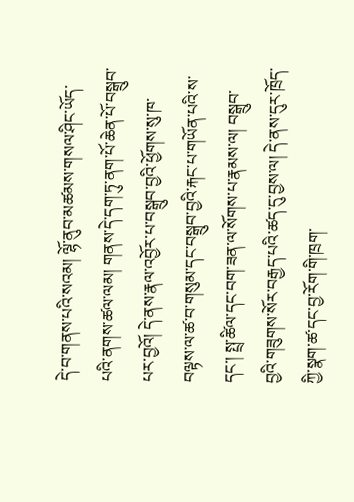དེ་བ་གནས་པའི་སའམ། ལྷོ་ནུབ་མཚམས་གསལ་ཤིང་ཡོད་པའི་ནགས་ཚལ་ལམ། གནས་དེ་དག་ཏུ་ནག་པོ་ཆེན་པོ་བསྒྲུབ་པར་བྱའོ། དེ་ནས་རྣལ་འབྱོར་པ་བསྒྲུབ་བྱའི་ཕྱོགས་སུ་ཁ་བལྟས་ལ་ཚ་བ་གསུམ་དང་བསྒྲུབ་བྱའི་རྐང་པ་གཡོན་པའི་ས་དང་། སྤྲ་ཚིལ་དང་བག་ཟན་ལ་སོགས་པ་རྣམས་ལ། བསྒྲུབ་བྱའི་གཟུགས་སོར་བརྒྱད་པའི་ཚད་དུ་བྱས་ལ། དེ་ནས་དུར་ཁྲོད་ཀྱི་སྣག་ཚ་དང་བྱ་རོག་གི་ཁྲག་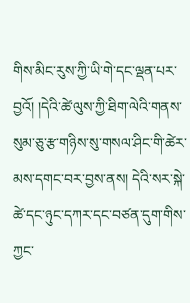གིས་མིང་རུས་ཀྱི་ཡི་གེ་དང་ལྡན་པར་བྱའོ། །དེའི་ཚེ་ལུས་ཀྱི་ཐིག་ལེའི་གནས་སུམ་ཅུ་རྩ་གཉིས་སུ་གསལ་ཤིང་གི་ཚེར་མས་དགང་བར་བྱས་ནས། དེའི་སར་སྐེ་ཚེ་དང་ཉུང་དཀར་དང་བཙན་དུག་གིས་ཀྱང་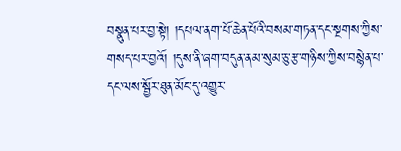བསྣུན་པར་བྱ་སྟེ། །དཔལ་ནག་པོ་ཆེན་པོའི་བསམ་གཏན་དང་སྔགས་ཀྱིས་གསད་པར་བྱའོ། །དུས་ནི་ཞག་བདུན་ནམ་སུམ་ཅུ་རྩ་གཉིས་ཀྱིས་བསྙེན་པ་དང་ལས་སྦྱོར་ཐུན་མོང་དུ་འགྱུར་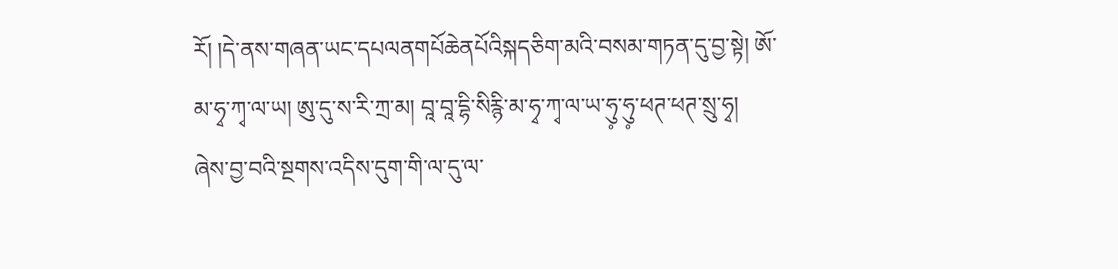རོ། །དེ་ནས་གཞན་ཡང་དཔལནགཔོཆེནཔོའིསྐདཅིག་མའི་བསམ་གཏན་དུ་བྱ་སྟེ། ཨོ་མ་ཧྭ་ཀྭ་ལ་ཡ། ཨུ་དུ་ས་རི་ཀྲ་མ། བཱ་བཱ་དྷི་སིརྙི་མ་ཧྭ་ཀྭ་ལ་ཡ་ཧུ༷་ཧུ༷་ཕཊ་ཕཊ་སྲུ་ཧྭ། ཞེས་བྱ་བའི་སྔགས་འདིས་དུག་གི་ལ་དུ་ལ་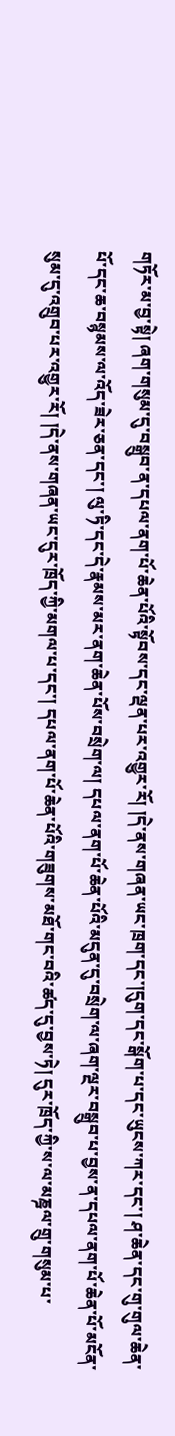གཏོར་མ་བྱ་སྟེ། ཞག་གསུམ་དུ་བསྒྲུབ་ན་དཔལ་ནག་པོ་ཆེན་པོའི་སྟོབས་དང་ལྡན་པར་འགྱུར་རོ། །དེ་ནས་གཞན་ཡང་ཁྲག་དང་།དུག་དང་སྒོག་པ་དང་ཡུངས་ཀར་དང་། ཤ་ཆེན་དང་གུ་གུལ་ཆེན་པོ་དང་ཆ་བསྙམས་ལ་འོད་ཟེར་ཅན་དང་། ལུ་ཏི་དང་དེ་རྣམས་མར་ནག་ཆེན་པོས་བསྲེག་ལ། དཔལ་ནག་པོ་ཆེན་པོའི་མདུན་དུ་བསྲེག་ལ་ཞག་ལྔར་བསྒྲུབ་པ་བྱས་ན་དཔལ་ནག་པོ་ཆེན་པོ་མངོན་སུམ་དུ་འགྲུབ་པར་འགྱུར་རོ། །དེ་ནས་གཞན་ཡང་དུར་ཁྲོད་ཀྱི་མགལ་པ་དང་། དཔལ་ནག་པོ་ཆེན་པོའི་གཟུགས་མཐོ་གང་བའི་ཚད་དུ་བྱས་ཏེ། དུར་ཁྲོད་ཀྱི་ས་ལ་མཎྜལ་གྲུ་གསུམ་པ་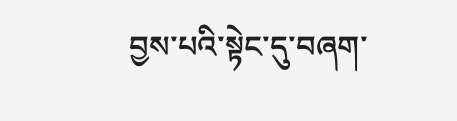བྱས་པའི་སྟེང་དུ་བཞག་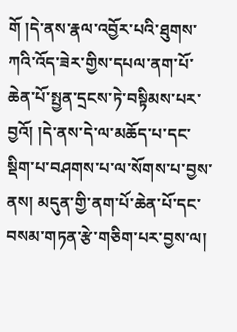གོ །དེ་ནས་རྣལ་འབྱོར་པའི་ཐུགས་ཀའི་འོད་ཟེར་གྱིས་དཔལ་ནག་པོ་ཆེན་པོ་སྤྱན་དྲངས་ཏེ་བསྟིམས་པར་བྱའོ། །དེ་ནས་དེ་ལ་མཆོད་པ་དང་སྡིག་པ་བཤགས་པ་ལ་སོགས་པ་བྱས་ནས། མདུན་གྱི་ནག་པོ་ཆེན་པོ་དང་བསམ་གཏན་རྩེ་གཅིག་པར་བྱས་ལ།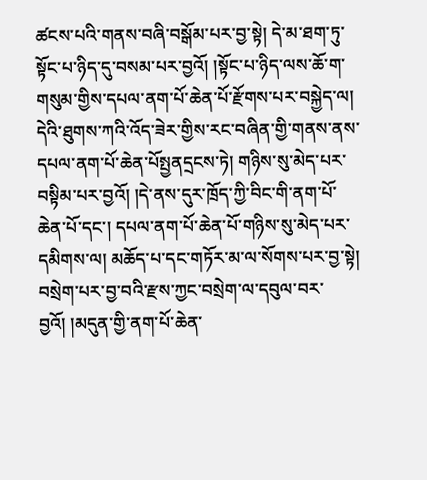ཚངས་པའི་གནས་བཞི་བསྒོམ་པར་བྱ་སྟེ། དེ་མ་ཐག་ཏུ་སྟོང་པ་ཉིད་དུ་བསམ་པར་བྱའོ། །སྟོང་པ་ཉིད་ལས་ཆོ་ག་གསུམ་གྱིས་དཔལ་ནག་པོ་ཆེན་པོ་རྫོགས་པར་བསྐྱེད་ལ། དེའི་ཐུགས་ཀའི་འོད་ཟེར་གྱིས་རང་བཞིན་གྱི་གནས་ནས་དཔལ་ནག་པོ་ཆེན་པོསྤྱནདྲངས་ཏེ། གཉིས་སུ་མེད་པར་བསྟིམ་པར་བྱའོ། །དེ་ནས་དུར་ཁྲོད་ཀྱི་བིང་གི་ནག་པོ་ཆེན་པོ་དང་། དཔལ་ནག་པོ་ཆེན་པོ་གཉིས་སུ་མེད་པར་དམིགས་ལ། མཆོད་པ་དང་གཏོར་མ་ལ་སོགས་པར་བྱ་སྟེ། བསྲེག་པར་བྱ་བའི་རྫས་ཀྱང་བསྲེག་ལ་དབུལ་བར་བྱའོ། །མདུན་གྱི་ནག་པོ་ཆེན་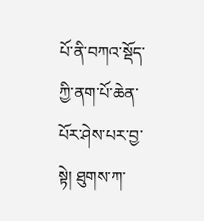པོ་ནི་བཀའ་སྡོད་ཀྱི་ནག་པོ་ཆེན་པོར་ཤེས་པར་བྱ་སྟེ། ཐུགས་ཀ་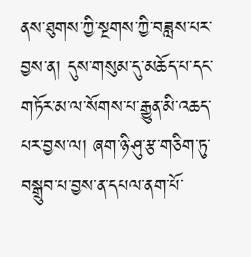ནས་ཐུགས་ཀྱི་སྔགས་ཀྱི་བཟླས་པར་བྱས་ན། དུས་གསུམ་དུ་མཆོད་པ་དང་གཏོར་མ་ལ་སོགས་པ་རྒྱུན་མི་འཆད་པར་བྱས་ལ། ཞག་ཉི་ཤུ་རྩ་གཅིག་ཏུ་བསྒྲུབ་པ་བྱས་ན་དཔལ་ནག་པོ་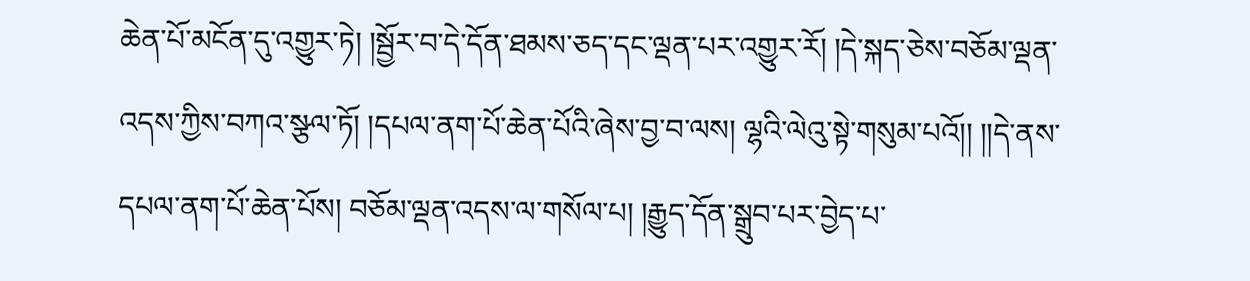ཆེན་པོ་མངོན་དུ་འགྱུར་ཏེ། །སྦྱོར་བ་དེ་དོན་ཐམས་ཅད་དང་ལྡན་པར་འགྱུར་རོ། །དེ་སྐད་ཅེས་བཅོམ་ལྡན་འདས་ཀྱིས་བཀའ་སྩལ་ཏོ། །དཔལ་ནག་པོ་ཆེན་པོའི་ཞེས་བྱ་བ་ལས། ལྷའི་ལེའུ་སྟེ་གསུམ་པའོ།། །།དེ་ནས་དཔལ་ནག་པོ་ཆེན་པོས། བཅོམ་ལྡན་འདས་ལ་གསོལ་པ། །རྒྱུད་དོན་སྒྲུབ་པར་བྱེད་པ་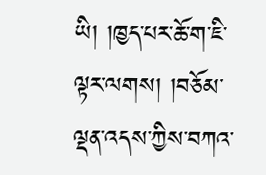ཡི། །ཁྱད་པར་ཆོ་ག་ཇི་ལྟར་ལགས། །བཅོམ་ལྡན་འདས་ཀྱིས་བཀའ་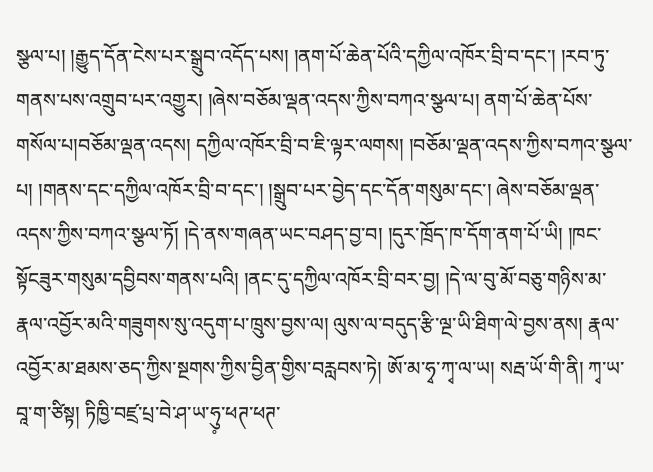སྩལ་པ། །རྒྱུད་དོན་ངེས་པར་སྒྲུབ་འདོད་པས། །ནག་པོ་ཆེན་པོའི་དཀྱིལ་འཁོར་བྲི་བ་དང་། །རབ་ཏུ་གནས་པས་འགྲུབ་པར་འགྱུར། །ཞེས་བཅོམ་ལྡན་འདས་ཀྱིས་བཀའ་སྩལ་པ། ནག་པོ་ཆེན་པོས་གསོལ་པ།བཅོམ་ལྡན་འདས། དཀྱིལ་འཁོར་བྲི་བ་ཇི་ལྟར་ལགས། །བཅོམ་ལྡན་འདས་ཀྱིས་བཀའ་སྩལ་པ། །གནས་དང་དཀྱིལ་འཁོར་བྲི་བ་དང་། །སྒྲུབ་པར་བྱེད་དང་དོན་གསུམ་དང་། ཞེས་བཅོམ་ལྡན་འདས་ཀྱིས་བཀའ་སྩལ་ཏོ། །དེ་ནས་གཞན་ཡང་བཤད་བྱ་བ། །དུར་ཁྲོད་ཁ་དོག་ནག་པོ་ཡི། །ཁང་སྟོངཟུར་གསུམ་དབྱིབས་གནས་པའི། །ནང་དུ་དཀྱིལ་འཁོར་བྲི་བར་བྱ། །དེ་ལ་བུ་མོ་བཅུ་གཉིས་མ་རྣལ་འབྱོར་མའི་གཟུགས་སུ་འདུག་པ་ཁྲུས་བྱས་ལ། ལུས་ལ་བདུད་རྩི་ལྔ་ཡི་ཐིག་ལེ་བྱས་ནས། རྣལ་འབྱོར་མ་ཐམས་ཅད་ཀྱིས་སྔགས་ཀྱིས་བྱིན་གྱིས་བརླབས་ཏེ། ཨོ་མ་ཧྭ་ཀྭ་ལ་ཡ། སརྦ་ཡོ་གི་ནི། ཀྭ་ཡ་བཱ་ག་ཙིསྟ། ཏིཁྱི་བཛྲ་པྲ་བེ་ཤ་ཡ་ཧུ༷་ཕཊ་ཕཊ་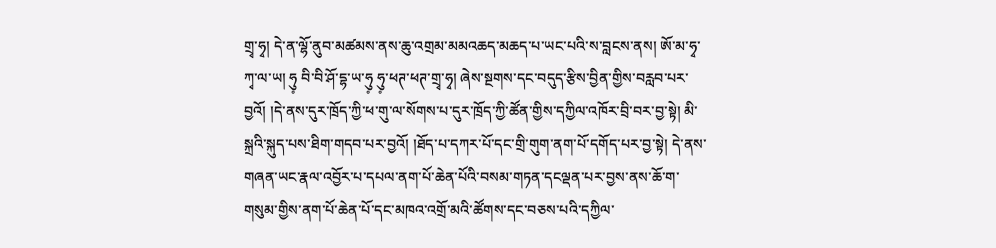གྲྭ་ཧྭ། དེ་ན་ལྷོ་ནུབ་མཚམས་ནས་ཆུ་འགྲམ་མམའཆད་མཆད་པ་ཡང་པའི་ས་བླངས་ནས། ཨོ་མ་ཧྭ་ཀྭ་ལ་ཡ། ཧུ༷ བི་བི་ཤོ་དྷ་ཡ་ཧུ༷ ཧུ༷་ཕཊ་ཕཊ་གྲྭ་ཧྭ། ཞེས་སྔགས་དང་བདུད་རྩིས་བྱིན་གྱིས་བརླབ་པར་བྱའོ། །དེ་ནས་དུར་ཁྲོད་ཀྱི་ཕ་གུ་ལ་སོགས་པ་དུར་ཁྲོད་ཀྱི་ཚོན་གྱིས་དཀྱིལ་འཁོར་བྲི་བར་བྱ་སྟེ། མི་སྐྲའི་སྐུད་པས་ཐིག་གདབ་པར་བྱའོ། །ཐོད་པ་དཀར་པོ་དང་གྲི་གུག་ནག་པོ་དགོད་པར་བྱ་སྟེ། དེ་ནས་གཞན་ཡང་རྣལ་འབྱོར་པ་དཔལ་ནག་པོ་ཆེན་པོའི་བསམ་གཏན་དངལྡན་པར་བྱས་ནས་ཆོ་ག་གསུམ་གྱིས་ནག་པོ་ཆེན་པོ་དང་མཁའ་འགྲོ་མའི་ཚོགས་དང་བཅས་པའི་དཀྱིལ་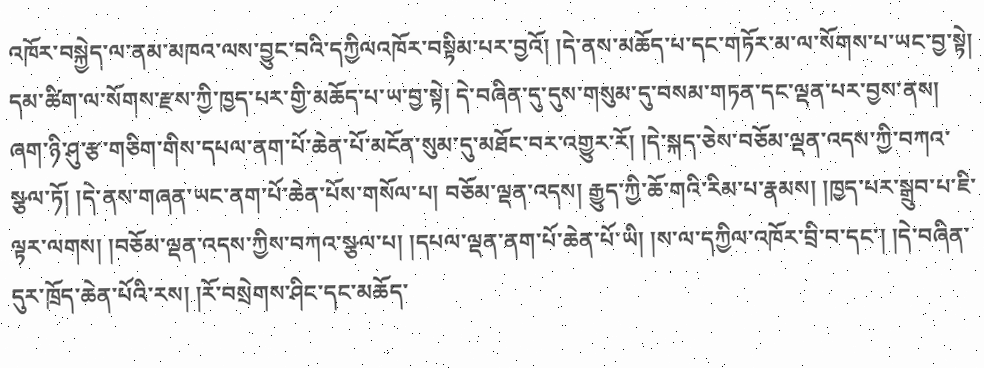འཁོར་བསྐྱེད་ལ་ནམ་མཁའ་ལས་བྱུང་བའི་དཀྱིལའཁོར་བསྟིམ་པར་བྱའོ། །དེ་ནས་མཆོད་པ་དང་གཏོར་མ་ལ་སོགས་པ་ཡང་བྱ་སྟེ། དམ་ཚིག་ལ་སོགས་རྫས་ཀྱི་ཁྱད་པར་གྱི་མཆོད་པ་ཡ་བྱ་སྟེ། དེ་བཞིན་དུ་དུས་གསུམ་དུ་བསམ་གཏན་དང་ལྡན་པར་བྱས་ནས། ཞག་ཉི་ཤུ་རྩ་གཅིག་གིས་དཔལ་ནག་པོ་ཆེན་པོ་མངོན་སུམ་དུ་མཐོང་བར་འགྱུར་རོ། །དེ་སྐད་ཅེས་བཅོམ་ལྡན་འདས་ཀྱི་བཀའ་སྩལ་ཏོ། །དེ་ནས་གཞན་ཡང་ནག་པོ་ཆེན་པོས་གསོལ་པ། བཅོམ་ལྡན་འདས། རྒྱུད་ཀྱི་ཆོ་གའི་རིམ་པ་རྣམས། །ཁྱད་པར་སྒྲུབ་པ་ཇི་ལྟར་ལགས། །བཅོམ་ལྡན་འདས་ཀྱིས་བཀའ་སྩལ་པ། །དཔལ་ལྡན་ནག་པོ་ཆེན་པོ་ཡི། །ས་ལ་དཀྱིལ་འཁོར་བྲི་བ་དང་། །དེ་བཞིན་དུར་ཁྲོད་ཆེན་པོའི་རས། །རོ་བསྲེགས་ཤིང་དང་མཆོད་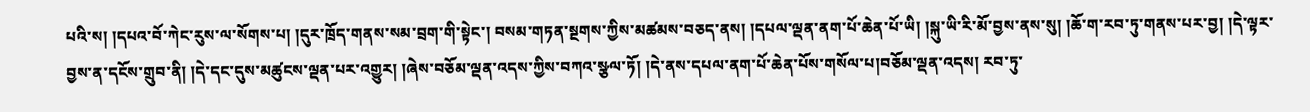པའི་ས། །དཔའ་བོ་ཀེང་རུས་ལ་སོགས་པ། །དུར་ཁྲོད་གནས་སམ་བྲག་གི་སྟེང་། བསམ་གཏན་སྔགས་ཀྱིས་མཚམས་བཅད་ནས། །དཔལ་ལྡན་ནག་པོ་ཆེན་པོ་ཡི། །སྐུ་ཡི་རི་མོ་བྱས་ནས་སུ། །ཆོ་ག་རབ་ཏུ་གནས་པར་བྱ། །དེ་ལྟར་བྱས་ན་དངོས་གྲུབ་ནི། །དེ་དང་དུས་མཚུངས་ལྡན་པར་འགྱུར། །ཞེས་བཅོམ་ལྡན་འདས་ཀྱིས་བཀའ་སྩལ་ཏོ། །དེ་ནས་དཔལ་ནག་པོ་ཆེན་པོས་གསོལ་པ།བཅོམ་ལྡན་འདས། རབ་ཏུ་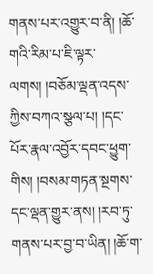གནས་པར་འགྱུར་བ་ནི། །ཆོ་གའི་རིམ་པ་ཇི་ལྟར་ལགས། །བཅོམ་ལྡན་འདས་ཀྱིས་བཀའ་སྩལ་པ། །དང་པོར་རྣལ་འབྱོར་དབང་ཕྱུག་གིས། །བསམ་གཏན་སྔགས་དང་ལྡན་གྱུར་ནས། །རབ་ཏུ་གནས་པར་བྱ་བ་ཡིན། །ཆོ་ག་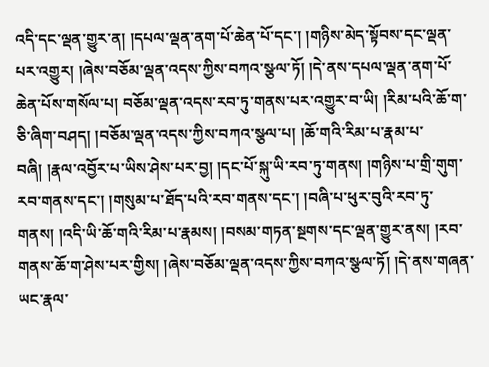འདི་དང་ལྡན་གྱུར་ན། །དཔལ་ལྡན་ནག་པོ་ཆེན་པོ་དང་། །གཉིས་མེད་སྟོབས་དང་ལྡན་པར་འགྱུར། །ཞེས་བཅོམ་ལྡན་འདས་ཀྱིས་བཀའ་སྩལ་ཏོ། །དེ་ནས་དཔལ་ལྡན་ནག་པོ་ཆེན་པོས་གསོལ་པ། བཅོམ་ལྡན་འདས་རབ་ཏུ་གནས་པར་འགྱུར་བ་ཡི། །རིམ་པའི་ཆོ་ག་ཅི་ཞིག་བཤད། །བཅོམ་ལྡན་འདས་ཀྱིས་བཀའ་སྩལ་པ། །ཆོ་གའི་རིམ་པ་རྣམ་པ་བཞི། །རྣལ་འབྱོར་པ་ཡིས་ཤེས་པར་བྱ། །དང་པོ་སྐུ་ཡི་རབ་ཏུ་གནས། །གཉིས་པ་གྲི་གུག་རབ་གནས་དང་། །གསུམ་པ་ཐོད་པའི་རབ་གནས་དང་། །བཞི་པ་ཕུར་བུའི་རབ་ཏུ་གནས། །འདི་ཡི་ཆོ་གའི་རིམ་པ་རྣམས། །བསམ་གཏན་སྔགས་དང་ལྡན་གྱུར་ནས། །རབ་གནས་ཆོ་ག་ཤེས་པར་གྱིས། །ཞེས་བཅོམ་ལྡན་འདས་ཀྱིས་བཀའ་སྩལ་ཏོ། །དེ་ནས་གཞན་ཡང་རྣལ་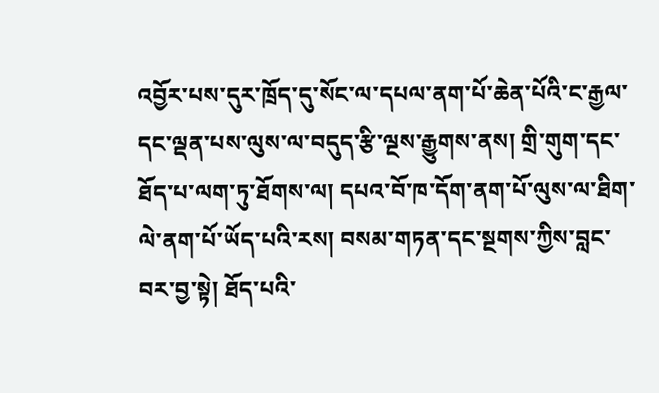འབྱོར་པས་དུར་ཁྲོད་དུ་སོང་ལ་དཔལ་ནག་པོ་ཆེན་པོའི་ང་རྒྱལ་དང་ལྡན་པས་ལུས་ལ་བདུད་རྩི་ལྔས་རྒྱུགས་ནས། གྲི་གུག་དང་ཐོད་པ་ལག་ཏུ་ཐོགས་ལ། དཔའ་བོ་ཁ་དོག་ནག་པོ་ལུས་ལ་ཐིག་ལེ་ནག་པོ་ཡོད་པའི་རས། བསམ་གཏན་དང་སྔགས་ཀྱིས་བླང་བར་བྱ་སྟེ། ཐོད་པའི་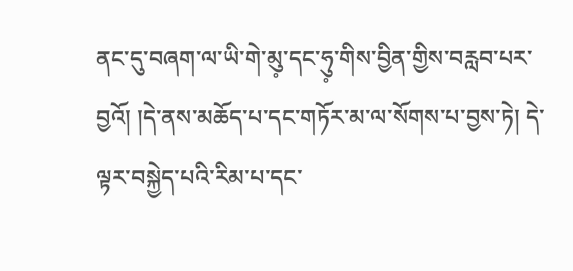ནང་དུ་བཞག་ལ་ཡི་གེ་མུ༷་དང་ཧུ༷་གིས་བྱིན་གྱིས་བརླབ་པར་བྱའོ། །དེ་ནས་མཆོད་པ་དང་གཏོར་མ་ལ་སོགས་པ་བྱས་ཏེ། དེ་ལྟར་བསྐྱེད་པའི་རིམ་པ་དང་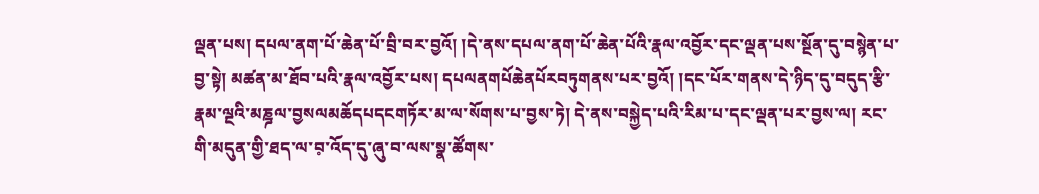ལྡན་པས། དཔལ་ནག་པོ་ཆེན་པོ་བྲི་བར་བྱའོ། །དེ་ནས་དཔལ་ནག་པོ་ཆེན་པོའི་རྣལ་འབྱོར་དང་ལྡན་པས་སྔོན་དུ་བསྙེན་པ་བྱ་སྟེ། མཚན་མ་ཐོབ་པའི་རྣལ་འབྱོར་པས། དཔལནགཔོཆེནཔོརབཏུགནས་པར་བྱའོ། །དང་པོར་གནས་དེ་ཉིད་དུ་བདུད་རྩི་རྣམ་ལྔའི་མཎྜལ་བྱསལམཆོདཔདངགཏོར་མ་ལ་སོགས་པ་བྱས་ཏེ། དེ་ནས་བསྐྱེད་པའི་རིམ་པ་དང་ལྡན་པར་བྱས་ལ། རང་གི་མདུན་གྱི་ཐད་ལ་བ༷་འོད་དུ་ཞུ་བ་ལས་སྣ་ཚོགས་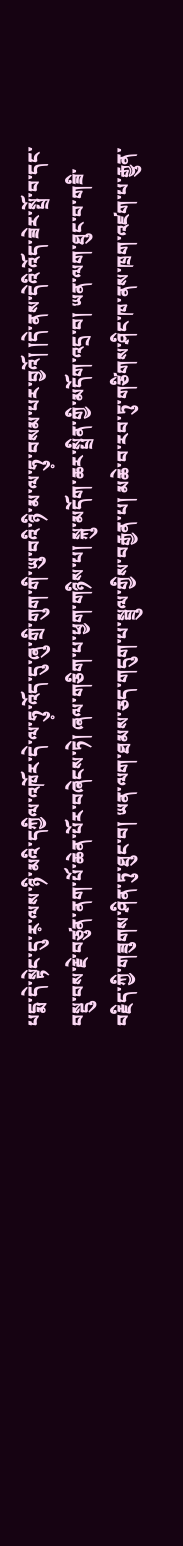པདྨ་དེ་སྟེང་དུ་ར༷་ལས་ཉི་མའི་དཀྱིལ་འཁོར་དེ་ལ་ཧུ༷་འོད་དུ་ཞུ་གྲི་གུག་གི་ཡུ་བའི་ཉི་མ་ལ་ཧུ༷་བསམ་པར་བྱའོ། །དེ་ནས་དེའི་འོད་ཟེར་སྤྲོ་བ་དང་བསྡུ་བས་རྗེ་བཙུན་ནག་པོ་ཆེན་པོར་བཞེངས་ཏེ། ཞལ་གཅིག་པ་ཕྱག་གཉིས་པ། སྐུ་མདོག་ཆར་སྤྲིན་གྱི་མདོག་འདྲ་བ། ཡན་ལག་ཐུང་བ་གཟི་བརྗིད་ཀྱི་གཟུགས་ཤིན་ཏུ་ཐུང་བ། ཡན་ལག་ཐམས་ཅད་གདུག་པ་སྦྲུལ་གྱིས་བརྒྱན་པ། མཆེ་བ་རབ་ཏུ་གཙིགས་ཤིང་ཁ་ནས་ཁྲག་འཛག་པ་རྒྱུན་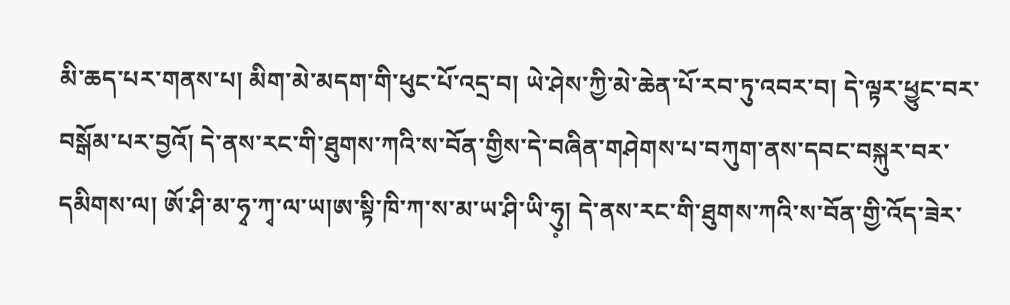མི་ཆད་པར་གནས་པ། མིག་མེ་མདག་གི་ཕུང་པོ་འདྲ་བ། ཡེ་ཤེས་ཀྱི་མེ་ཆེན་པོ་རབ་ཏུ་འབར་བ། དེ་ལྟར་ཕྱུང་བར་བསྒོམ་པར་བྱའོ། དེ་ནས་རང་གི་ཐུགས་ཀའི་ས་བོན་གྱིས་དེ་བཞིན་གཤེགས་པ་བཀུག་ནས་དབང་བསྐུར་བར་དམིགས་ལ། ཨོ་ཤི་མ་ཧྭ་ཀྭ་ལ་ཡ།ཨ་སྟི་ཁི་ཀ་ས་མ་ཡ་ཤི་ཡི་ཧུ༷། དེ་ནས་རང་གི་ཐུགས་ཀའི་ས་བོན་གྱི་འོད་ཟེར་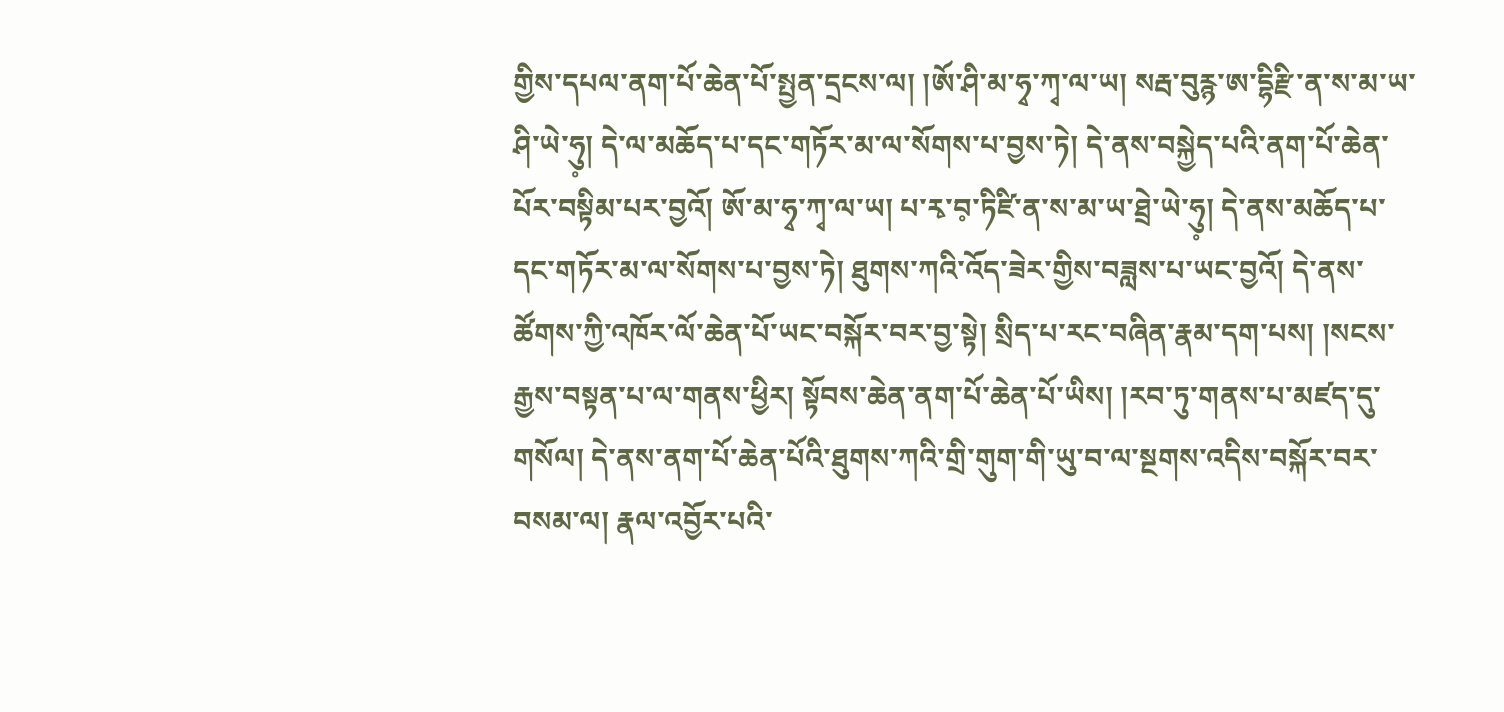གྱིས་དཔལ་ནག་པོ་ཆེན་པོ་སྤྱན་དྲངས་ལ། །ཨོ་ཤི་མ་ཧྭ་ཀྭ་ལ་ཡ། སརྦ་བུརྙ་ཨ་དྷིརྫི་ན་ས་མ་ཡ་ཤི་ཡེ་ཧུ༷། དེ་ལ་མཆོད་པ་དང་གཏོར་མ་ལ་སོགས་པ་བྱས་ཏེ། དེ་ནས་བསྐྱེད་པའི་ནག་པོ་ཆེན་པོར་བསྟིམ་པར་བྱའོ། ཨོ་མ་ཧྭ་ཀྭ་ལ་ཡ། པ་རྭ་བ༷་ཏིཛི་ན་ས་མ་ཡ་ཐྲེ་ཡེ་ཧུ༷། དེ་ནས་མཆོད་པ་དང་གཏོར་མ་ལ་སོགས་པ་བྱས་ཏེ། ཐུགས་ཀའི་འོད་ཟེར་གྱིས་བཟླས་པ་ཡང་བྱའོ། དེ་ནས་ཚོགས་ཀྱི་འཁོར་ལོ་ཆེན་པོ་ཡང་བསྐོར་བར་བྱ་སྟེ། སྲིད་པ་རང་བཞིན་རྣམ་དག་པས། །སངས་རྒྱས་བསྟན་པ་ལ་གནས་ཕྱིར། སྟོབས་ཆེན་ནག་པོ་ཆེན་པོ་ཡིས། །རབ་ཏུ་གནས་པ་མཛད་དུ་གསོལ། དེ་ནས་ནག་པོ་ཆེན་པོའི་ཐུགས་ཀའི་གྲི་གུག་གི་ཡུ་བ་ལ་སྔགས་འདིས་བསྐོར་བར་བསམ་ལ། རྣལ་འབྱོར་པའི་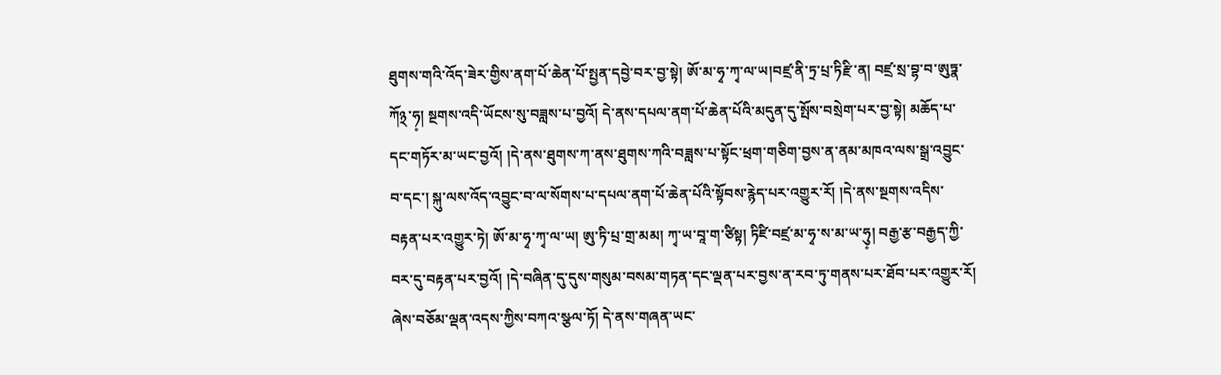ཐུགས་གའི་འོད་ཟེར་གྱིས་ནག་པོ་ཆེན་པོ་སྤྱན་དབྱེ་བར་བྱ་སྟེ། ཨོ་མ་ཧྭ་ཀྭ་ལ་ཡ།བཛྲ་ནི་ཏྲ་པྲ་ཏིརྫི་ན། བཛྲ་སྲ་བྷ་བ་ཨུཏྣ་ཀོ྅་ཧ༷། སྔགས་འདི་ཡོངས་སུ་བཟླས་པ་བྱའོ། དེ་ནས་དཔལ་ནག་པོ་ཆེན་པོའི་མདུན་དུ་སྤོས་བསྲེག་པར་བྱ་སྟེ། མཆོད་པ་དང་གཏོར་མ་ཡང་བྱའོ། །དེ་ནས་ཐུགས་ཀ་ནས་ཐུགས་ཀའི་བཟླས་པ་སྟོང་ཕྲག་གཅིག་བྱས་ན་ནམ་མཁའ་ལས་སྒྲ་འབྱུང་བ་དང་། སྐུ་ལས་འོད་འབྱུང་བ་ལ་སོགས་པ་དཔལ་ནག་པོ་ཆེན་པོའི་སྟོབས་རྙེད་པར་འགྱུར་རོ། །དེ་ནས་སྔགས་འདིས་བརྟན་པར་འགྱུར་ཏེ། ཨོ་མ་ཧྭ་ཀྭ་ལ་ཡ། ཨུ་ཏི་པྲ་གྲ་མམ། ཀྭ་ཡ་བཱ་ག་ཙིསྟ། ཏིཛི་བཛྲ་མ་ཧྭ་ས་མ་ཡ་ཧུ༷། བརྒྱ་རྩ་བརྒྱད་ཀྱི་བར་དུ་བརྟན་པར་བྱའོ། །དེ་བཞིན་དུ་དུས་གསུམ་བསམ་གཏན་དང་ལྡན་པར་བྱས་ན་རབ་ཏུ་གནས་པར་ཐོབ་པར་འགྱུར་རོ། ཞེས་བཅོམ་ལྡན་འདས་ཀྱིས་བཀའ་སྩལ་ཏོ། དེ་ནས་གཞན་ཡང་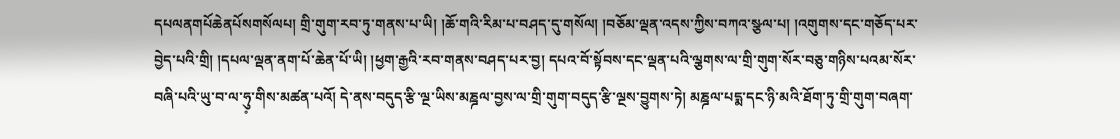དཔལནགཔོཆེནཔོསགསོལཔ། གྲི་གུག་རབ་ཏུ་གནས་པ་ཡི། །ཆོ་གའི་རིམ་པ་བཤད་དུ་གསོལ། །བཅོམ་ལྡན་འདས་ཀྱིས་བཀའ་སྩལ་པ། །འགུགས་དང་གཅོད་པར་བྱེད་པའི་གྲི། །དཔལ་ལྡན་ནག་པོ་ཆེན་པོ་ཡི། །ཕྱག་རྒྱའི་རབ་གནས་བཤད་པར་བྱ། དཔའ་བོ་སྟོབས་དང་ལྡན་པའི་ལྕགས་ལ་གྲི་གུག་སོར་བཅུ་གཉིས་པའམ་སོར་བཞི་པའི་ཡུ་བ་ལ་ཧུ༷་གིས་མཚན་པའོ། དེ་ནས་བདུད་རྩི་ལྔ་ཡིས་མཎྜལ་བྱས་ལ་གྲི་གུག་བདུད་རྩི་ལྔས་བྱུགས་ཏེ། མཎྜལ་པདྨ་དང་ཉི་མའི་ཐོག་ཏུ་གྲི་གུག་བཞག་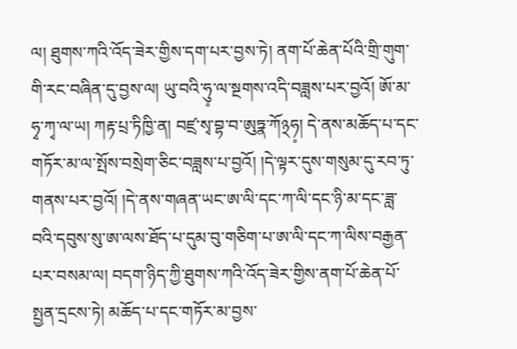ལ། ཐུགས་ཀའི་འོད་ཟེར་གྱིས་དག་པར་བྱས་ཏེ། ནག་པོ་ཆེན་པོའི་གྲི་གུག་གི་རང་བཞིན་དུ་བྱས་ལ། ཡུ་བའི་ཧུ༷་ལ་སྔགས་འདི་བཟླས་པར་བྱའོ། ཨོ་མ་ཧྭ་ཀྭ་ལ་ཡ། ཀརྟ་པྲ་ཏིཁྱི་ན། བཛྲ་སྭ་བྷ་བ་ཨུཏྣ་ཀོ྅ཧ༷། དེ་ནས་མཆོད་པ་དང་གཏོར་མ་ལ་སྤོས་བསྲེག་ཅིང་བཟླས་པ་བྱའོ། །དེ་ལྟར་དུས་གསུམ་དུ་རབ་ཏུ་གནས་པར་བྱའོ། །དེ་ནས་གཞན་ཡང་ཨ་ལི་དང་ཀ་ལི་དང་ཉི་མ་དང་ཟླ་བའི་དབུས་སུ་ཨ་ལས་ཐོད་པ་དུམ་བུ་གཅིག་པ་ཨ་ལི་དང་ཀ་ལིས་བརྒྱན་པར་བསམ་ལ། བདག་ཉིད་ཀྱི་ཐུགས་ཀའི་འོད་ཟེར་གྱིས་ནག་པོ་ཆེན་པོ་སྤྱན་དྲངས་ཏེ། མཆོད་པ་དང་གཏོར་མ་བྱས་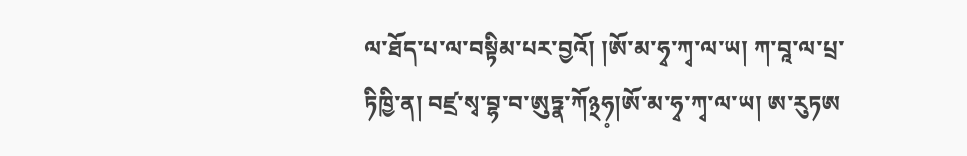ལ་ཐོད་པ་ལ་བསྟིམ་པར་བྱའོ། །ཨོ་མ་ཧྭ་ཀྭ་ལ་ཡ། ཀ་བཱ་ལ་པྲ་ཏིཁྱི་ན། བཛྲ་སྭ་བྷ་བ་ཨུཏྣ་ཀོ྅ཧ༷།ཨོ་མ་ཧྭ་ཀྭ་ལ་ཡ། ཨ་རུཏཨ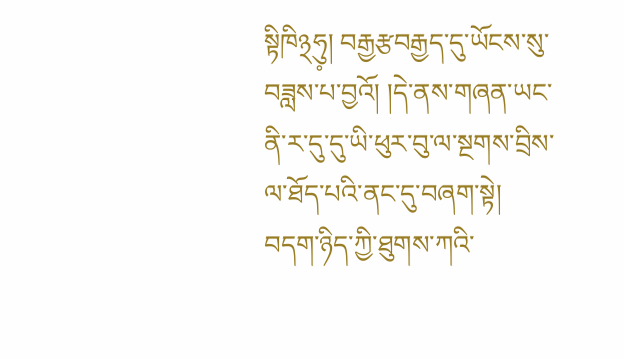སྟིཁི྅ཧུ༷། བརྒྱརྩབརྒྱད་དུ་ཡོངས་སུ་བཟླས་པ་བྱའོ། །དེ་ནས་གཞན་ཡང་ནི་ར་དུ་དུ་ཡི་ཕུར་བུ་ལ་སྔགས་བྲིས་ལ་ཐོད་པའི་ནང་དུ་བཞག་སྟེ། བདག་ཉིད་ཀྱི་ཐུགས་ཀའི་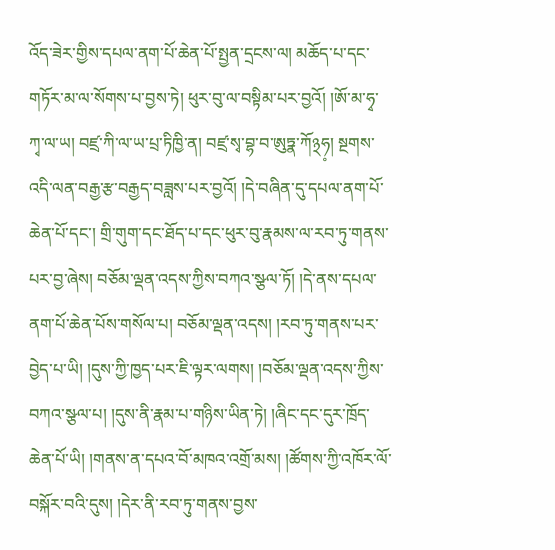འོད་ཟེར་གྱིས་དཔལ་ནག་པོ་ཆེན་པོ་སྤྱན་དྲངས་ལ། མཆོད་པ་དང་གཏོར་མ་ལ་སོགས་པ་བྱས་ཏེ། ཕུར་བུ་ལ་བསྟིམ་པར་བྱའོ། །ཨོ་མ་ཧྭ་ཀྭ་ལ་ཡ། བཛྲ་ཀི་ལ་ཡ་པྲ་ཏིཁྱི་ན། བཛྲ་སྭ་བྷ་བ་ཨུཏྣ་ཀོ྅ཧ༷། སྔགས་འདི་ལན་བརྒྱ་རྩ་བརྒྱད་བཟླས་པར་བྱའོ། །དེ་བཞིན་དུ་དཔལ་ནག་པོ་ཆེན་པོ་དང་། གྲི་གུག་དང་ཐོད་པ་དང་ཕུར་བུ་རྣམས་ལ་རབ་ཏུ་གནས་པར་བྱ་ཞེས། བཅོམ་ལྡན་འདས་ཀྱིས་བཀའ་སྩལ་ཏོ། །དེ་ནས་དཔལ་ནག་པོ་ཆེན་པོས་གསོལ་པ། བཅོམ་ལྡན་འདས། །རབ་ཏུ་གནས་པར་བྱེད་པ་ཡི། །དུས་ཀྱི་ཁྱད་པར་ཇི་ལྟར་ལགས། །བཅོམ་ལྡན་འདས་ཀྱིས་བཀའ་སྩལ་པ། །དུས་ནི་རྣམ་པ་གཉིས་ཡིན་ཏེ། །ཞིང་དང་དུར་ཁྲོད་ཆེན་པོ་ཡི། །གནས་ན་དཔའ་བོ་མཁའ་འགྲོ་མས། །ཚོགས་ཀྱི་འཁོར་ལོ་བསྐོར་བའི་དུས། །དེར་ནི་རབ་ཏུ་གནས་བྱས་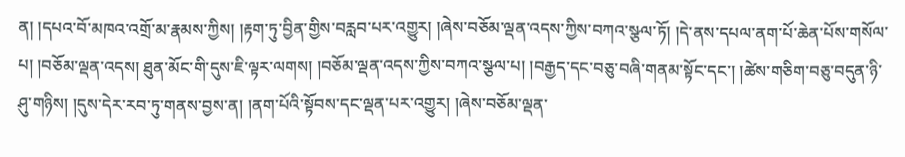ན། །དཔའ་བོ་མཁའ་འགྲོ་མ་རྣམས་ཀྱིས། །རྟག་ཏུ་བྱིན་གྱིས་བརླབ་པར་འགྱུར། །ཞེས་བཅོམ་ལྡན་འདས་ཀྱིས་བཀའ་སྩལ་ཏོ། །དེ་ནས་དཔལ་ནག་པོ་ཆེན་པོས་གསོལ་པ། །བཅོམ་ལྡན་འདས། ཐུན་མོང་གི་དུས་ཇི་ལྟར་ལགས། །བཅོམ་ལྡན་འདས་ཀྱིས་བཀའ་སྩལ་པ། །བརྒྱད་དང་བཅུ་བཞི་གནམ་སྟོང་དང་། །ཚེས་གཅིག་བཅུ་བདུན་ཉི་ཤུ་གཉིས། །དུས་དེར་རབ་ཏུ་གནས་བྱས་ན། །ནག་པོའི་སྟོབས་དང་ལྡན་པར་འགྱུར། །ཞེས་བཅོམ་ལྡན་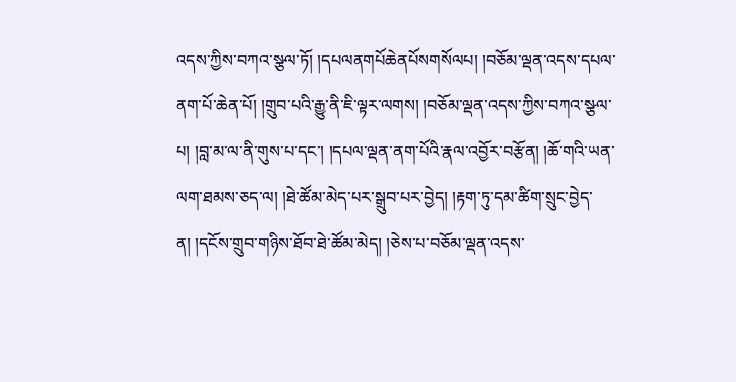འདས་ཀྱིས་བཀའ་སྩལ་ཏོ། །དཔལནགཔོཆེནཔོསགསོལཔ། །བཅོམ་ལྡན་འདས་དཔལ་ནག་པོ་ཆེན་པོ། །གྲུབ་པའི་རྒྱུ་ནི་ཇི་ལྟར་ལགས། །བཅོམ་ལྡན་འདས་ཀྱིས་བཀའ་སྩལ་པ། །བླ་མ་ལ་ནི་གུས་པ་དང་། །དཔལ་ལྡན་ནག་པོའི་རྣལ་འབྱོར་བརྩོན། །ཆོ་གའི་ཡན་ལག་ཐམས་ཅད་ལ། །ཐེ་ཚོམ་མེད་པར་སྒྲུབ་པར་བྱེད། །རྟག་ཏུ་དམ་ཚིག་སྲུང་བྱེད་ན། །དངོས་གྲུབ་གཉིས་ཐོབ་ཐེ་ཚོམ་མེད། །ཅེས་པ་བཅོམ་ལྡན་འདས་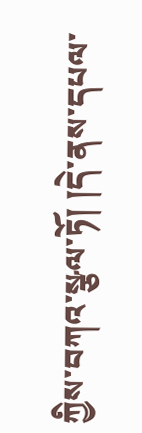ཀྱིས་བཀའ་སྩལ་ཏོ། །དེ་ནས་དཔལ་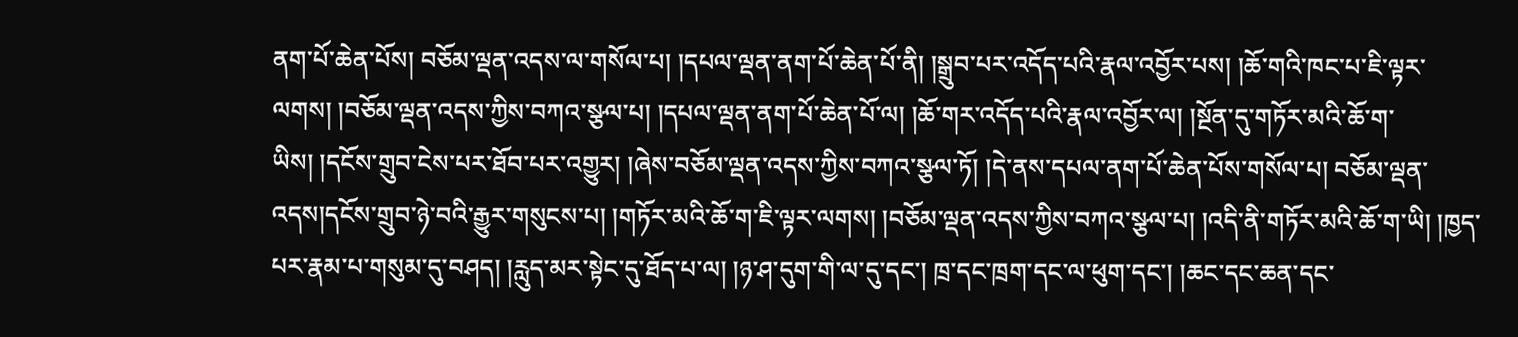ནག་པོ་ཆེན་པོས། བཅོམ་ལྡན་འདས་ལ་གསོལ་པ། །དཔལ་ལྡན་ནག་པོ་ཆེན་པོ་ནི། །སྒྲུབ་པར་འདོད་པའི་རྣལ་འབྱོར་པས། །ཆོ་གའི་ཁང་པ་ཇི་ལྟར་ལགས། །བཅོམ་ལྡན་འདས་ཀྱིས་བཀའ་སྩལ་པ། །དཔལ་ལྡན་ནག་པོ་ཆེན་པོ་ལ། །ཆོ་གར་འདོད་པའི་རྣལ་འབྱོར་ལ། །སྔོན་དུ་གཏོར་མའི་ཆོ་ག་ཡིས། །དངོས་གྲུབ་ངེས་པར་ཐོབ་པར་འགྱུར། །ཞེས་བཅོམ་ལྡན་འདས་ཀྱིས་བཀའ་སྩལ་ཏོ། །དེ་ནས་དཔལ་ནག་པོ་ཆེན་པོས་གསོལ་པ། བཅོམ་ལྡན་འདས།དངོས་གྲུབ་ཉེ་བའི་རྒྱུར་གསུངས་པ། །གཏོར་མའི་ཆོ་ག་ཇི་ལྟར་ལགས། །བཅོམ་ལྡན་འདས་ཀྱིས་བཀའ་སྩལ་པ། །འདི་ནི་གཏོར་མའི་ཆོ་ག་ཡི། །ཁྱད་པར་རྣམ་པ་གསུམ་དུ་བཤད། །རླུད་མར་སྟེང་དུ་ཐོད་པ་ལ། །ཉ་ཤ་དུག་གི་ལ་དུ་དང་། ཁྲ་དང་ཁྲག་དང་ལ་ཕུག་དང་། །ཆང་དང་ཆན་དང་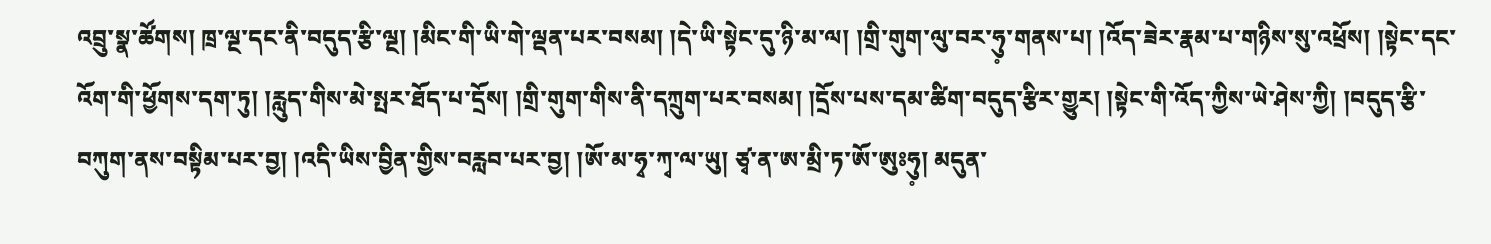འབྲུ་སྣ་ཚོགས། ཁྲ་ལྔ་དང་ནི་བདུད་རྩི་ལྔ། །མིང་གི་ཡི་གེ་ལྡན་པར་བསམ། །དེ་ཡི་སྟེང་དུ་ཉི་མ་ལ། །གྲི་གུག་ལུ་བར་ཧུ༷་གནས་པ། །འོད་ཟེར་རྣམ་པ་གཉིས་སུ་འཕྲོས། །སྟེང་དང་འོག་གི་ཕྱོགས་དག་ཏུ། །རླུད་གིས་མེ་སྤར་ཐོད་པ་དྲོས། །གྲི་གུག་གིས་ནི་དཀྲུག་པར་བསམ། །དྲོས་པས་དམ་ཚིག་བདུད་རྩིར་གྱུར། །སྟེང་གི་འོད་ཀྱིས་ཡེ་ཤེས་ཀྱི། །བདུད་རྩི་བཀུག་ནས་བསྟིམ་པར་བྱ། །འདི་ཡིས་བྱིན་གྱིས་བརླབ་པར་བྱ། །ཨོ་མ་ཧྭ་ཀྭ་ལ་ཡུ། ཙྭ་ན་ཨ་མྲི་ཏ་ཨོ་ཨུཿཧུ༷། མདུན་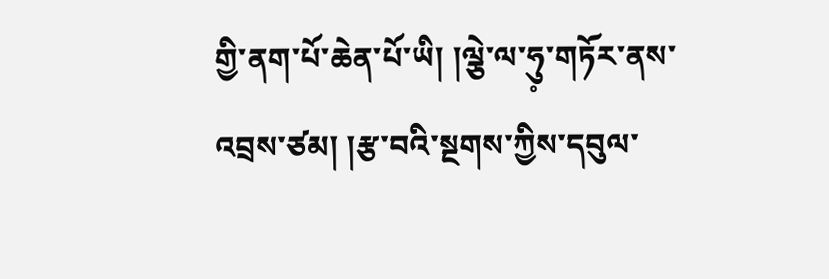གྱི་ནག་པོ་ཆེན་པོ་ཡི། །ལྕེ་ལ་ཧུ༷་གཏོར་ནས་འབྲས་ཙམ། །རྩ་བའི་སྔགས་ཀྱིས་དབུལ་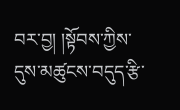བར་བྱ། །སྟོབས་ཀྱིས་དུས་མཚུངས་བདུད་རྩི་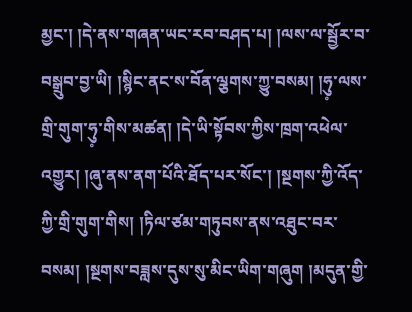མྱང་། །དེ་ནས་གཞན་ཡང་རབ་བཤད་པ། །ལས་ལ་སྦྱོར་བ་བསྒྲུབ་བྱ་ཡི། །སྙིང་ནང་ས་བོན་ལྕགས་ཀྱུ་བསམ། །ཧུ༷་ལས་གྲི་གུག་ཧུ༷་གིས་མཚན། །དེ་ཡི་སྟོབས་ཀྱིས་ཁྲག་འཕེལ་འགྱུར། །ཞུ་ནས་ནག་པོའི་ཐོད་པར་སོང་། །སྔགས་ཀྱི་འོད་ཀྱི་གྲི་གུག་གིས། །ཏིལ་ཙམ་གཏུབས་ནས་འཐུང་བར་བསམ། །སྔགས་བཟླས་དུས་སུ་མིང་ཡིག་གཞུག །མདུན་གྱི་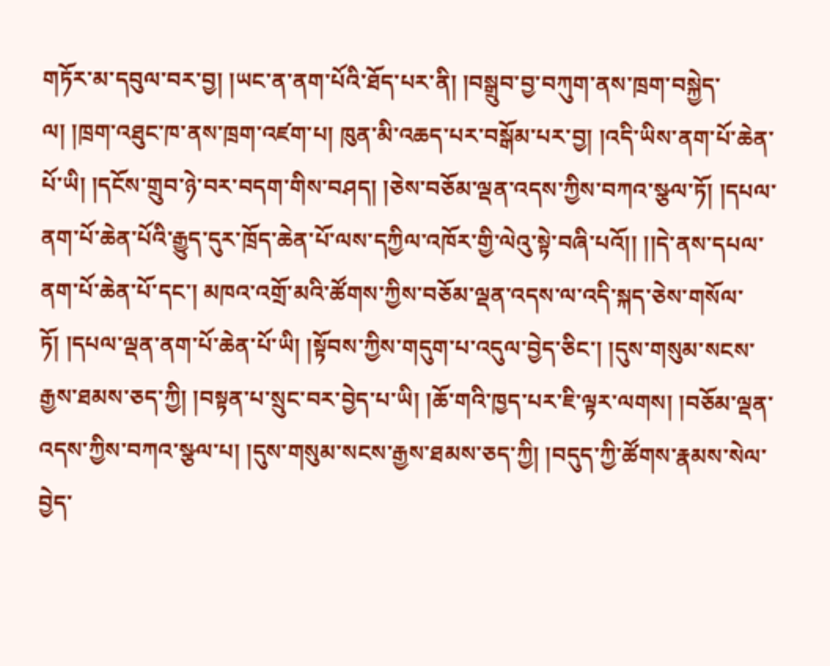གཏོར་མ་དབུལ་བར་བྱ། །ཡང་ན་ནག་པོའི་ཐོད་པར་ནི། །བསྒྲུབ་བྱ་བཀུག་ནས་ཁྲག་བསྐྱེད་ལ། །ཁྲག་འཐུང་ཁ་ནས་ཁྲག་འཛག་པ། ཁུན་མི་འཆད་པར་བསྒོམ་པར་བྱ། །འདི་ཡིས་ནག་པོ་ཆེན་པོ་ཡི། །དངོས་གྲུབ་ཉེ་བར་བདག་གིས་བཤད། །ཅེས་བཅོམ་ལྡན་འདས་ཀྱིས་བཀའ་སྩལ་ཏོ། །དཔལ་ནག་པོ་ཆེན་པོའི་རྒྱུད་དུར་ཁྲོད་ཆེན་པོ་ལས་དཀྱིལ་འཁོར་གྱི་ལེའུ་སྟེ་བཞི་པའོ།། །།དེ་ནས་དཔལ་ནག་པོ་ཆེན་པོ་དང་། མཁའ་འགྲོ་མའི་ཚོགས་ཀྱིས་བཅོམ་ལྡན་འདས་ལ་འདི་སྐད་ཅེས་གསོལ་ཏོ། །དཔལ་ལྡན་ནག་པོ་ཆེན་པོ་ཡི། །སྟོབས་ཀྱིས་གདུག་པ་འདུལ་བྱེད་ཅིང་། །དུས་གསུམ་སངས་རྒྱས་ཐམས་ཅད་ཀྱི། །བསྟན་པ་སྲུང་བར་བྱེད་པ་ཡི། །ཆོ་གའི་ཁྱད་པར་ཇི་ལྟར་ལགས། །བཅོམ་ལྡན་འདས་ཀྱིས་བཀའ་སྩལ་པ། །དུས་གསུམ་སངས་རྒྱས་ཐམས་ཅད་ཀྱི། །བདུད་ཀྱི་ཚོགས་རྣམས་སེལ་བྱེད་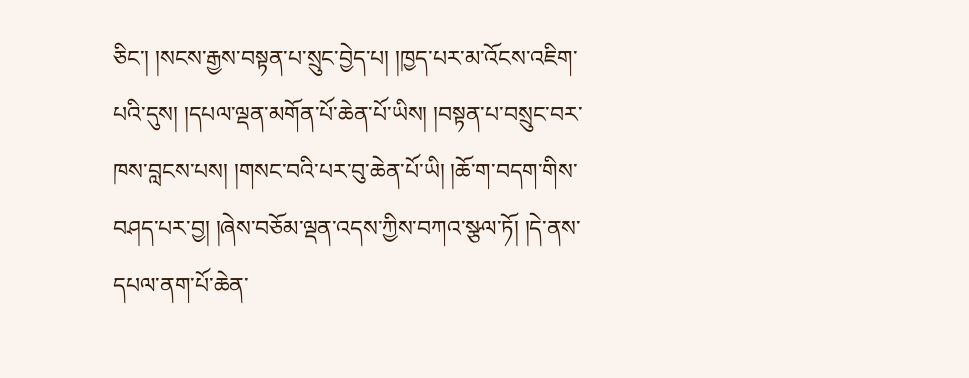ཅིང་། །སངས་རྒྱས་བསྟན་པ་སྲུང་བྱེད་པ། །ཁྱད་པར་མ་འོངས་འཇིག་པའི་དུས། །དཔལ་ལྡན་མགོན་པོ་ཆེན་པོ་ཡིས། །བསྟན་པ་བསྲུང་བར་ཁས་བླངས་པས། །གསང་བའི་པར་བུ་ཆེན་པོ་ཡི། །ཆོ་ག་བདག་གིས་བཤད་པར་བྱ། །ཞེས་བཅོམ་ལྡན་འདས་ཀྱིས་བཀའ་སྩལ་ཏོ། །དེ་ནས་དཔལ་ནག་པོ་ཆེན་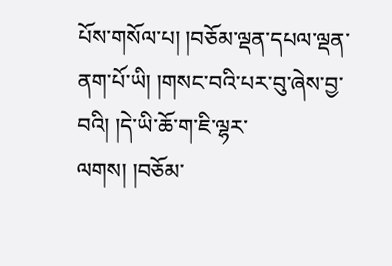པོས་གསོལ་པ། །བཅོམ་ལྡན་དཔལ་ལྡན་ནག་པོ་ཡི། །གསང་བའི་པར་བུ་ཞེས་བྱ་བའི། །དེ་ཡི་ཆོ་ག་ཇི་ལྷར་ལགས། །བཅོམ་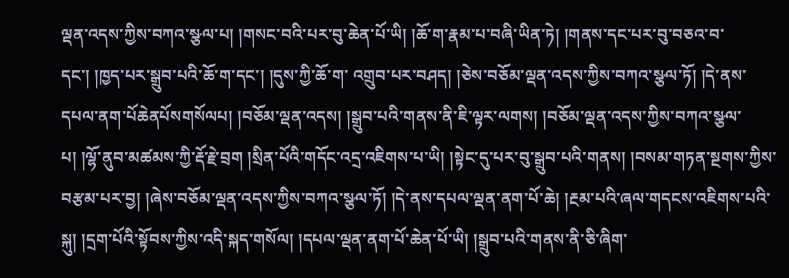ལྡན་འདས་ཀྱིས་བཀའ་སྩལ་པ། །གསང་བའི་པར་བུ་ཆེན་པོ་ཡི། །ཆོ་ག་རྣམ་པ་བཞི་ཡིན་ཏེ། །གནས་དང་པར་བུ་བཅའ་བ་དང་། །ཁྱད་པར་སྒྲུབ་པའི་ཆོ་ག་དང་། །དུས་ཀྱི་ཆོ་ག་ འགྲུབ་པར་བཤད། །ཅེས་བཅོམ་ལྡན་འདས་ཀྱིས་བཀའ་སྩལ་ཏོ། །དེ་ནས་དཔལ་ནག་པོཆེནཔོསགསོལཔ། །བཅོམ་ལྡན་འདས། །སྒྲུབ་པའི་གནས་ནི་ཇི་ལྟར་ལགས། །བཅོམ་ལྡན་འདས་ཀྱིས་བཀའ་སྩལ་པ། །ལྷོ་ནུབ་མཚམས་ཀྱི་རྡོ་རྗེ་བྲག །སྲིན་པོའི་གདོང་འདྲ་འཇིགས་པ་ཡི། །སྟེང་དུ་པར་བུ་སྒྲུབ་པའི་གནས། །བསམ་གཏན་སྔགས་ཀྱིས་བརྩམ་པར་བྱ། །ཞེས་བཅོམ་ལྡན་འདས་ཀྱིས་བཀའ་སྩལ་ཏོ། །དེ་ནས་དཔལ་ལྡན་ནག་པོ་ཆེ། །རྔམ་པའི་ཞལ་གདངས་འཇིགས་པའི་སྐུ། །དྲག་པོའི་སྟོབས་ཀྱིས་འདི་སྐད་གསོལ། །དཔལ་ལྡན་ནག་པོ་ཆེན་པོ་ཡི། །སྒྲུབ་པའི་གནས་ནི་ཅི་ཞིག་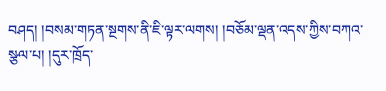བཤད། །བསམ་གཏན་སྔགས་ནི་ཇི་ལྟར་ལགས། །བཅོམ་ལྡན་འདས་ཀྱིས་བཀའ་སྩལ་པ། །དུར་ཁྲོད་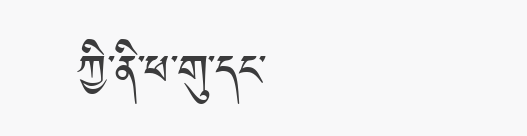ཀྱི་ནི་ཕ་གུ་དང་